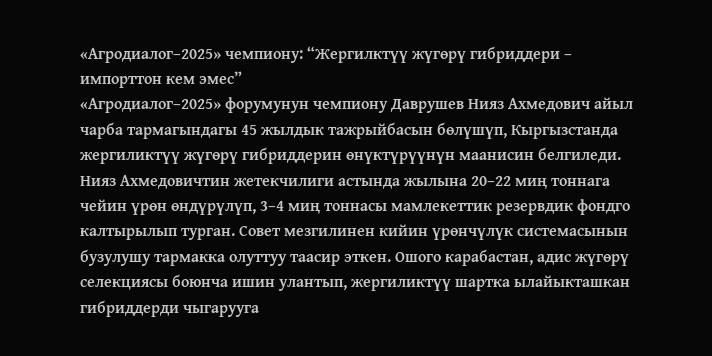«Агродиалог–2025» чемпиону: “Жергилктүү жүгөрү гибриддери – импорттон кем эмес”
«Агродиалог–2025» форумунун чемпиону Даврушев Нияз Ахмедович айыл чарба тармагындагы 45 жылдык тажрыйбасын бөлүшүп, Кыргызстанда жергиликтүү жүгөрү гибриддерин өнүктүрүүнүн маанисин белгиледи.
Нияз Ахмедовичтин жетекчилиги астында жылына 20–22 миң тоннага чейин үрөн өндүрүлүп, 3–4 миң тоннасы мамлекеттик резервдик фондго калтырылып турган. Совет мезгилинен кийин үрөнчүлүк системасынын бузулушу тармакка олуттуу таасир эткен. Ошого карабастан, адис жүгөрү селекциясы боюнча ишин улантып, жергиликтүү шартка ылайыкташкан гибриддерди чыгарууга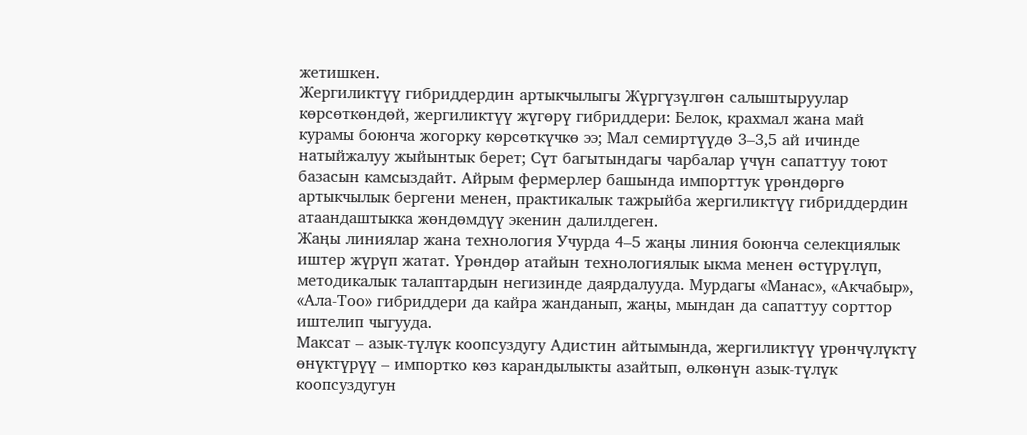жетишкен.
Жергиликтүү гибриддердин артыкчылыгы Жүргүзүлгөн салыштыруулар көрсөткөндөй, жергиликтүү жүгөрү гибриддери: Белок, крахмал жана май курамы боюнча жогорку көрсөткүчкө ээ; Мал семиртүүдө 3–3,5 ай ичинде натыйжалуу жыйынтык берет; Сүт багытындагы чарбалар үчүн сапаттуу тоют базасын камсыздайт. Айрым фермерлер башында импорттук үрөндөргө артыкчылык бергени менен, практикалык тажрыйба жергиликтүү гибриддердин атаандаштыкка жөндөмдүү экенин далилдеген.
Жаңы линиялар жана технология Учурда 4–5 жаңы линия боюнча селекциялык иштер жүрүп жатат. Үрөндөр атайын технологиялык ыкма менен өстүрүлүп, методикалык талаптардын негизинде даярдалууда. Мурдагы «Манас», «Акчабыр», «Ала-Тоо» гибриддери да кайра жанданып, жаңы, мындан да сапаттуу сорттор иштелип чыгууда.
Максат – азык-түлүк коопсуздугу Адистин айтымында, жергиликтүү үрөнчүлүктү өнүктүрүү – импортко көз карандылыкты азайтып, өлкөнүн азык-түлүк коопсуздугун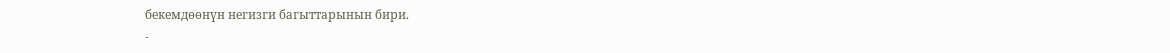бекемдөөнүн негизги багыттарынын бири.
-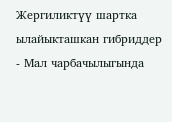Жергиликтүү шартка ылайыкташкан гибриддер
- Мал чарбачылыгында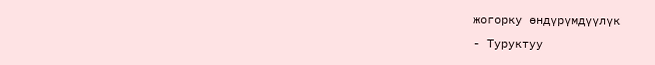жогорку өндүрүмдүүлүк
- Туруктуу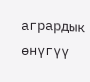агрардык өнүгүү